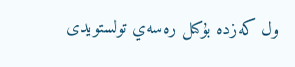ول كەزدە بۇكىل رەسەي تولستويدى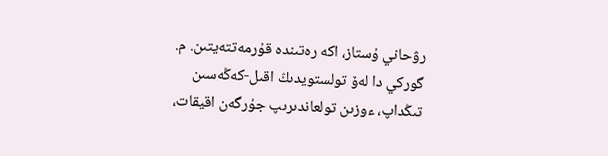رۋحاني ۇستاز، اكە رەتىندە قۇرمەتتەيتىن. م. گوركي دا لەۆ تولستويدىڭ اقىل-كەڭەسىن تىڭداپ، ءوزىن تولعاندىرىپ جۇرگەن اقيقات،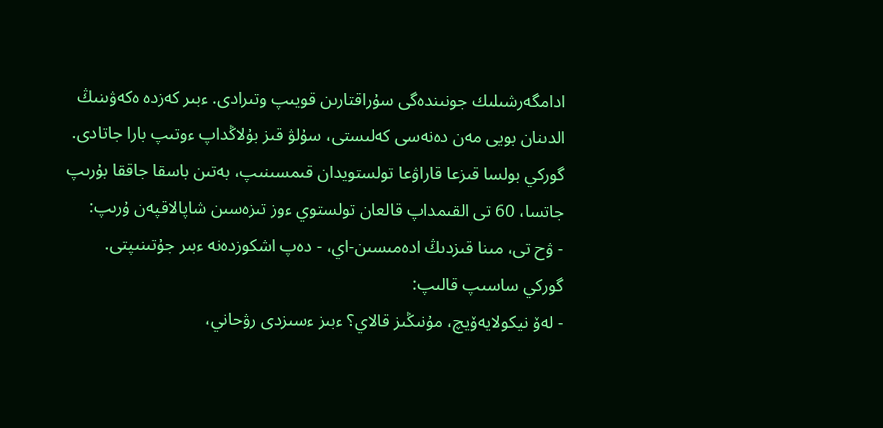ادامگەرشىلىك جونىندەگى سۇراقتارىن قويىپ وتىرادى. ءبىر كەزدە ەكەۋىنىڭ الدىنان بويى مەن دەنەسى كەلىستى، سۇلۋ قىز بۇلاڭداپ ءوتىپ بارا جاتادى. گوركي بولسا قىزعا قاراۋعا تولستويدان قىمسىنىپ، بەتىن باسقا جاققا بۇرىپ جاتسا، 60 تى القىمداپ قالعان تولستوي ءوز تىزەسىن شاپالاقپەن ۇرىپ:
- ۋح تى، مىنا قىزدىڭ ادەمىسىن-اي، - دەپ اشكوزدەنە ءبىر جۇتىنىپتى.
گوركي ساسىپ قالىپ:
- لەۆ نيكولايەۆيچ، مۇنىڭىز قالاي؟ ءبىز ءسىزدى رۋحاني،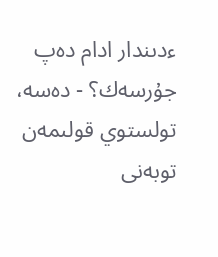ءدىندار ادام دەپ جۇرسەك؟ - دەسە، تولستوي قولىمەن توبەنى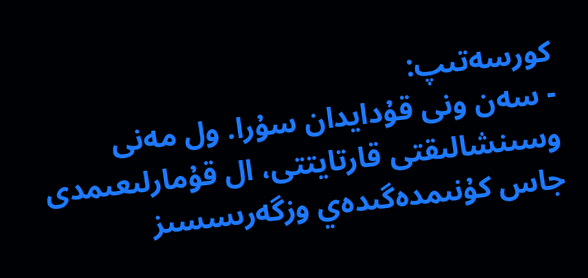كورسەتىپ:
- سەن ونى قۇدايدان سۇرا. ول مەنى وسىنشالىقتى قارتايتتى، ال قۇمارلىعىمدى جاس كۇنىمدەگىدەي وزگەرىسسىز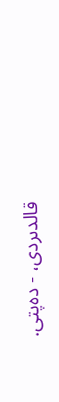قالدىردى، - دەپتى.